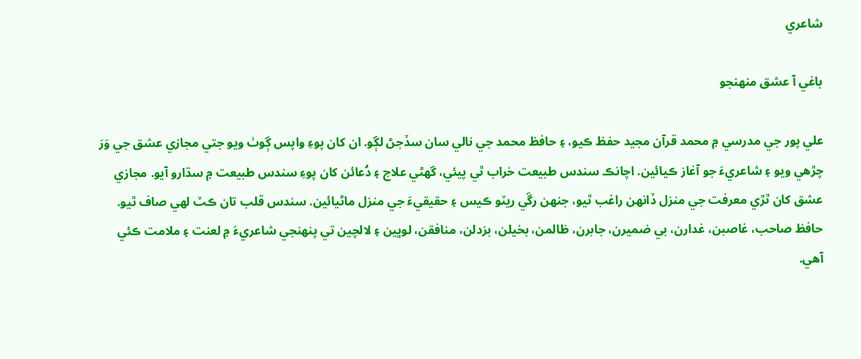شاعري

باغي آ عشق منھنجو

علي پور جي مدرسي ۾ محمد قرآن مجيد حفظ ڪيو، ۽ حافظ محمد جي نالي سان سڏجڻ لڳو. ان کان پوءِ واپس ڳوٺ ويو جتي مجازي عشق جي وَرَ چڙھي ويو ۽ شاعريءَ جو آغاز ڪيائين. اچانڪ سندس طبيعت خراب ٿي پيئي، گھڻي علاج ۽ دُعائن کان پوءِ سندس طبيعت ۾ سڌارو آيو. مجازي عشق کان ٿڙي معرفت جي منزل ڏانھن راغب ٿيو، جنھن رڱي ريٽو ڪيس ۽ حقيقيءَ جي منزل ماڻيائين. سندس قلب تان ڪٽ لھي صاف ٿيو. حافظ صاحب، غاصبن، غدارن، بي ضميرن، جابرن، ظالمن، بخيلن، بزدلن، منافقن، لوڀين ۽ لالچين تي پنھنجي شاعريءَ ۾ لعنت ۽ ملامت ڪئي آھي.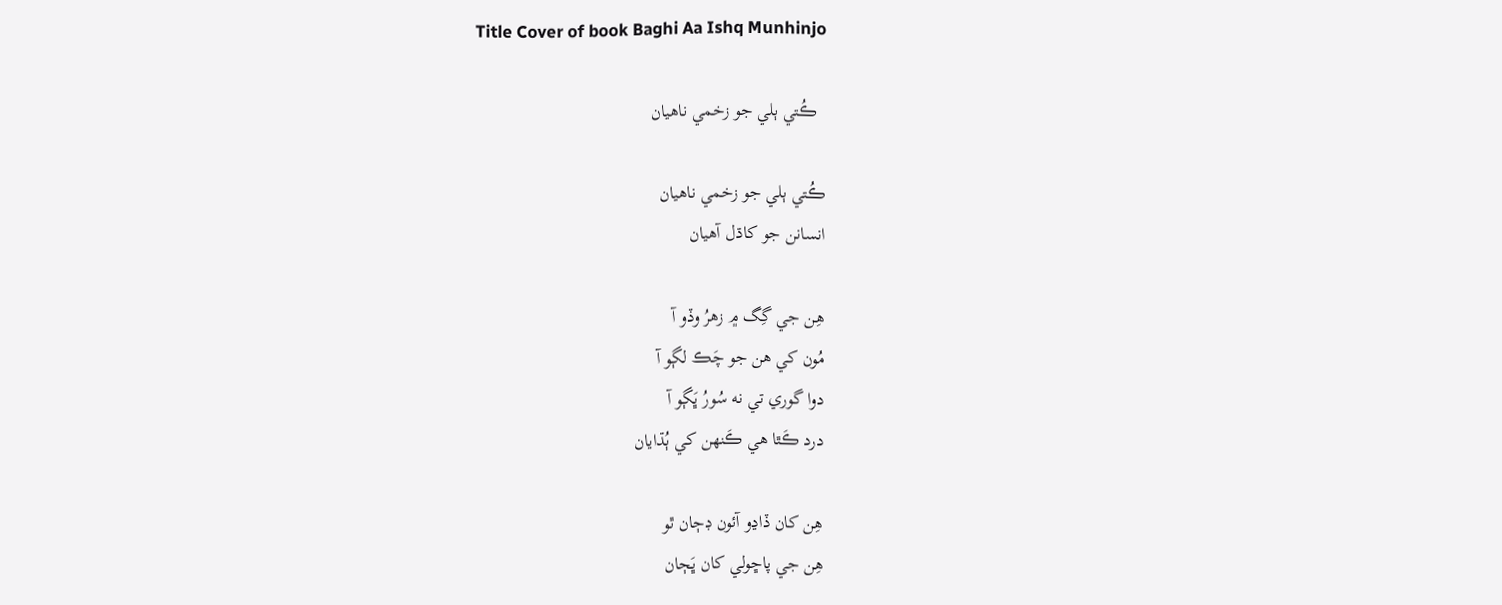Title Cover of book Baghi Aa Ishq Munhinjo

  ڪُتي ٻلي جو زخمي ناھيان

ڪُتي ٻلي جو زخمي ناھيان
انسانن جو کاڌل آھيان

ھِن جي گِگ ۾ زھرُ وڏو آ
مُون کي ھن جو چَڪ لڳو آ
دوا گوري تي نه سُورُ ڀَڳو آ
درد ڪَٿا ھي ڪَنھن کي ٻُڌايان

ھِن کان ڏاڍو آئون ڊڄان ٿو
ھِن جي پاڇولي کان ڀَڄان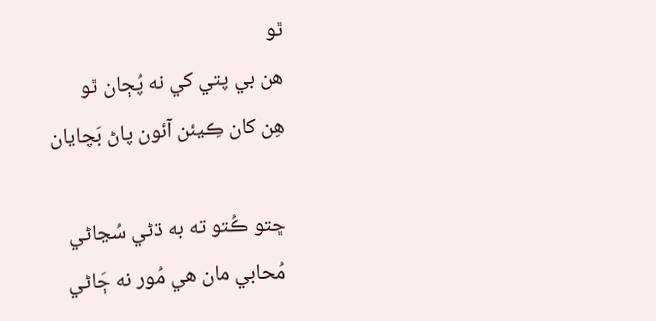ٿو
ھن بي پتي کي نه پُڄان ٿو
ھِن کان ڪِيئن آئون پاڻ بَچايان

ڇتو ڪُتو ته به ڌڻي سُڃاڻي
مُحابي مان ھي مُور نه ڄَاڻي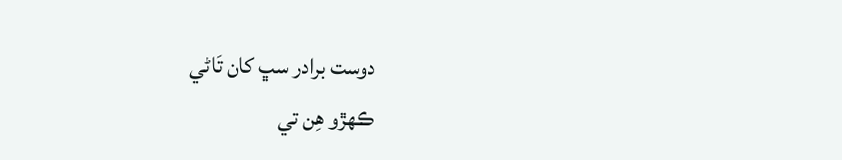دوست برادر سڀ کان تَاڻي
ڪھڙو ھِن تي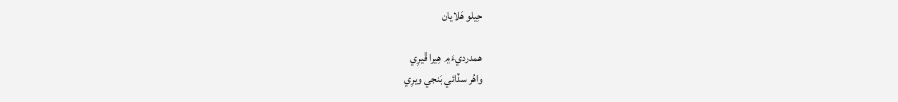حِيلو ھَلايان

ھمدرديءَ ۾ ھِيرا ڦيرِي
واھُر سڏائي بَنجي ويرِي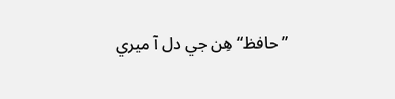”حافظ“ ھِن جي دل آ ميري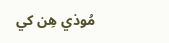مُوذي ھِن کي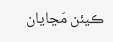ڪيئن مَڃايان